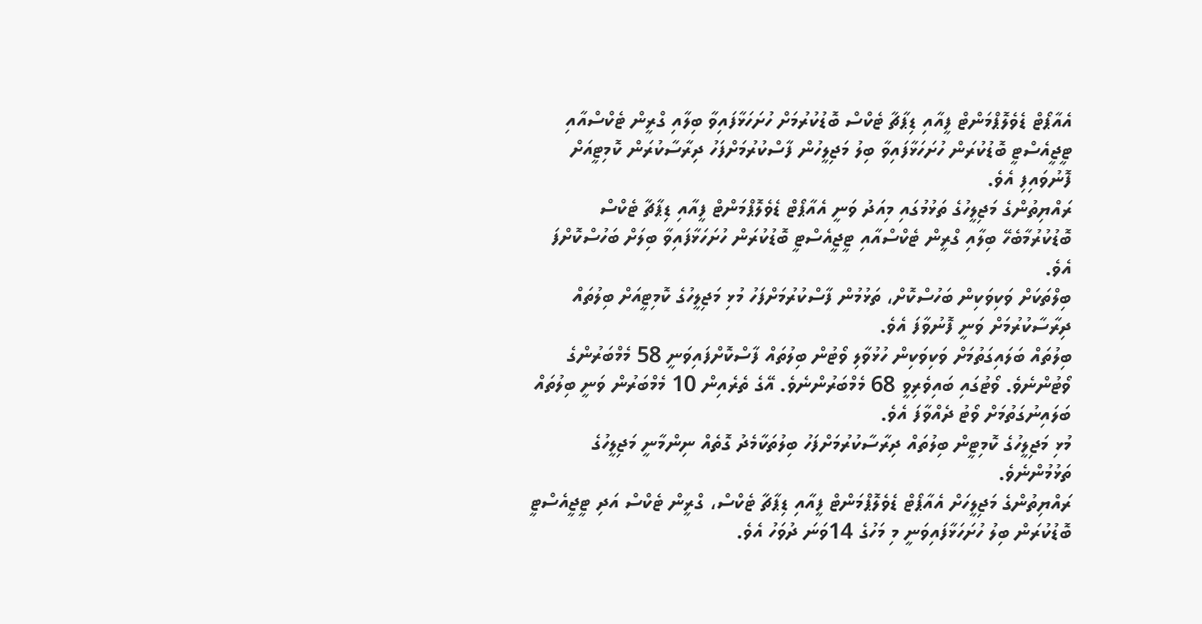އެއާޕޯޓް ޑެވެލޮޕްމަންޓް ފީއާއި ޑިޕާޗާ ޓެކްސް ބޮޑުކުރުމަށް ހުށަހަޅާފައިވާ ބިލާއި ގްރީން ޓެކްސްއާއި ޓީޖީއެސްޓީ ބޮޑުކުރަން ހުށަހަޅާފައިވާ ބިލު މަޖިލީހުން ފާސްކުރުމަށްފަހު ދިރާސާކުރަން ކޮމިޓީއަށް ފޮނުވައިފި އެވެ.
ރައްޔިތުންގެ މަޖިލީހުގެ ތަޅުމުގައި މިއަދު ވަނީ އެއާޕޯޓް ޑެވެލޮޕްމަންޓް ފީއާއި ޑިޕާޗާ ޓެކްސް ބޮޑުކުރުމާބެހޭ ބިލާއި ގްރީން ޓެކްސްއާއި ޓީޖީއެސްޓީ ބޮޑުކުރަން ހުށަހަޅާފައިވާ ބިލަށް ބަހުސްކޮށްފަ އެވެ.
ބިލްތަކަށް ވަކިވަކިން ބަހުސްކޮށް، ތަޅުމުން ފާސްކުރުމަށްފަހު މުޅި މަޖިލީހުގެ ކޮމިޓީއަށް ބިލުތައް ދިރާސާކުރުމަށް ވަނީ ފޮނުވާފަ އެވެ.
ބިލުތައް ބަލައިގަތުމަށް ވަކިވަކިން ހުޅުވާލި ވޯޓުން ބިލުތައް ފާސްކޮށްފައިވަނީ 58 މެމްބަރުންގެ ވޯޓުންނެވެ. ވޯޓުގައި ބައިވެރިވީ 68 މެމްބަރުންނެވެ. އޭގެ ތެރެއިން 10 މެމްބަރުން ވަނީ ބިލުތައް ބަލައިނުގަތުމަށް ވޯޓު ދެއްވާފަ އެވެ.
މުޅި މަޖިލީހުގެ ކޮމިޓީން ބިލުތައް ދިރާސާކުރުމަށްފަހު ބިލުތަކާމެދު ގޮތެއް ނިންމާނީ މަޖިލީހުގެ ތަޅުމުންނެވެ.
ރައްޔިތުންގެ މަޖިލީހަށް އެއާޕޯޓް ޑެވެލޮޕްމަންޓް ފީއާއި ޑިޕާޗާ ޓެކްސް، ގްރީން ޓެކްސް އަދި ޓީޖީއެސްޓީ ބޮޑުކުރަން ބިލު ހުށަހަޅާފައިވަނީ މި މަހުގެ 14ވަނަ ދުވަހު އެވެ.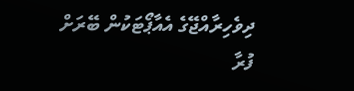ދިވެހިރާއްޖޭގެ އެއާޕޯޓަކުން ބޭރަށް ފުރާ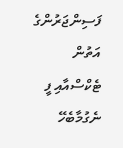ފަސިންޖަރުންގެ އަތުން ޓެކްސްއާއި ފީ ނެގުމާބެހޭ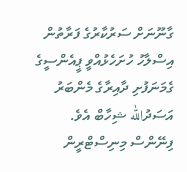ގާނޫނަށް ސަރުކާރުގެ ފަރާތުން އިސްލާހު ހުށަހެޅުއްވީ ޕީއެންސީގެ ގެމަނަފުށި ދާއިރާގެ މެންބަރު އަސަދުالله ޝިހާބް އެވެ.
ފިނޭންސް މިނިސްޓްރީން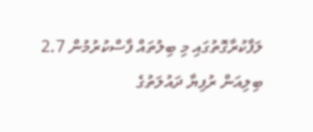ލަފާކުރާގޮތުގައި މި ބިލުތައް ފާސްކުރުމުން 2.7 ބިލިއަން ރުފިޔާ ދައުލަތުގެ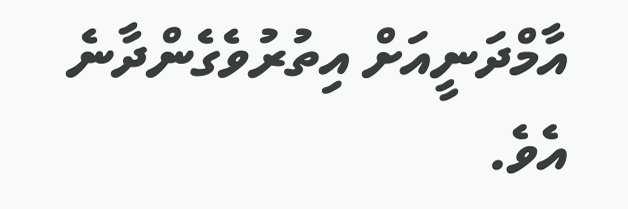އާމްދަނީއަށް އިތުރުވެގެންދާނެ އެވެ.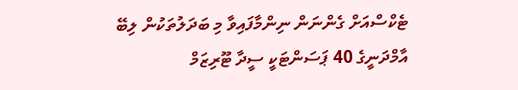ޓެކްސްއަށް ގެންނަން ނިންމާފައިވާ މި ބަދަލުތަކުން ލިބޭ އާމްދަނީގެ 40 ޕަސަންޓަކީ ސީދާ ޓޫރިޒަމް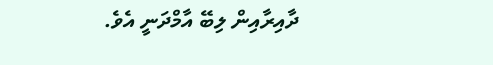ދާއިރާއިން ލިބޭ އާމްދަނީ އެވެ.